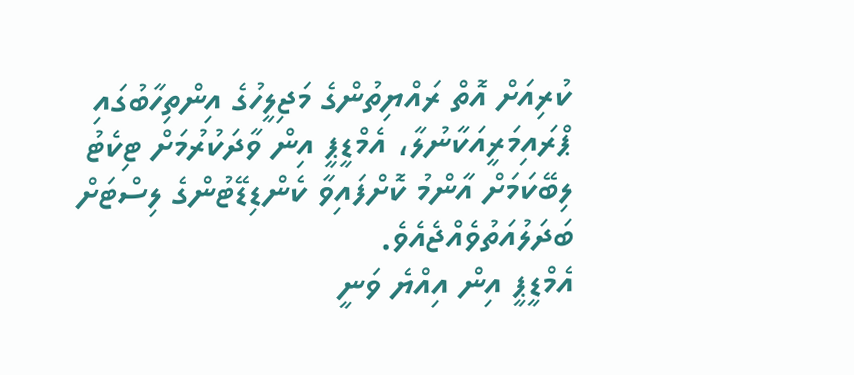ކުރިއަށް އޮތް ރައްޔިތުންގެ މަޖިލީހުގެ އިންތިހާބުގައި ޕްރައިމަރީއަކާނުލާ، އެމްޑީޕީ އިން ވާދަކުރުމަށް ޓިކެޓު ލިބޭކަމަށް އާންމު ކޮށްފައިވާ ކެންޑިޑޭޓުންގެ ލިސްޓަށް ބަދަލުއަތުވެއްޖެއެވެ.
އެމްޑީޕީ އިން އިއްޔެ ވަނީ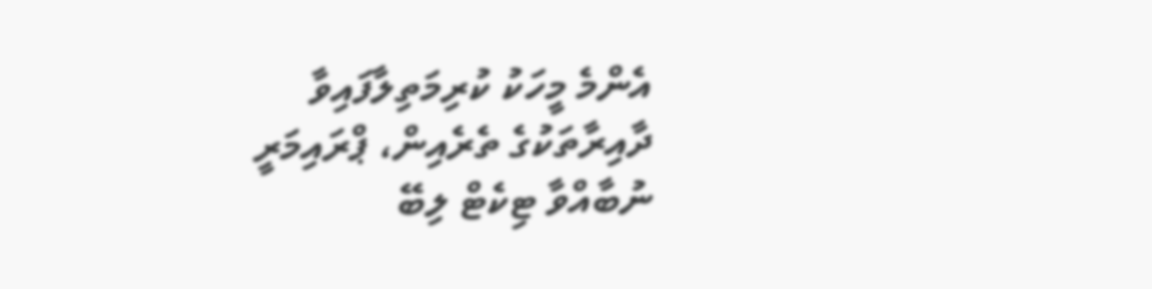އެންމެ މީހަކު ކުރިމަތިލާފައިވާ ދާއިރާތަކުގެ ތެރެއިން، ޕްރައިމަރީ ނުބާއްވާ ޓިކެޓް ލިބޭ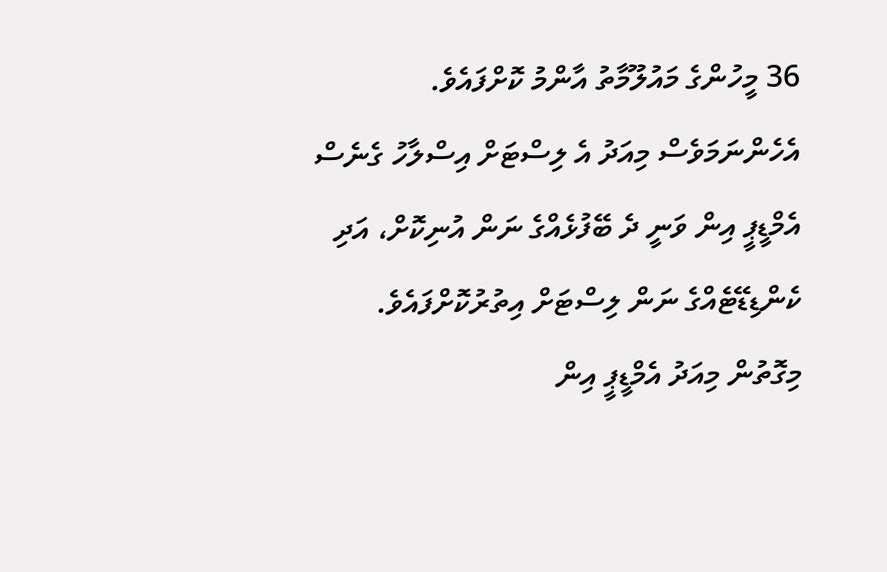36 މީހުންގެ މައުލޫމާތު އާންމު ކޮށްފައެވެ. އެހެންނަމަވެސް މިއަދު އެ ލިސްޓަށް އިސްލާހު ގެނެސް އެމްޑީޕީ އިން ވަނީ ދެ ބޭފުޅެއްގެ ނަން އުނިކޮށް، އަދި ކެންޑިޑޭޓެއްގެ ނަން ލިސްޓަށް އިތުރުކޮށްފައެވެ.
މިގޮތުން މިއަދު އެމްޑީޕީ އިން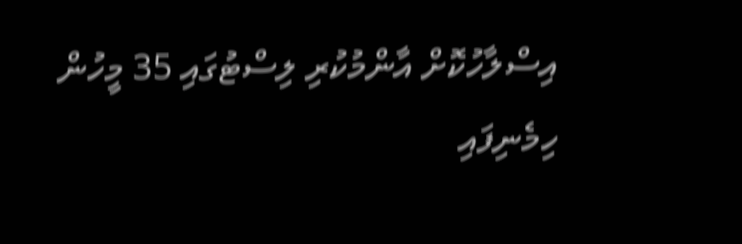އިސްލާހުކޮށް އާންމުކުރި ލިސްޓުގައި 35 މީހުން ހިމެނިފައި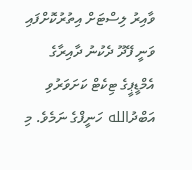ވާއިރު ލިސްޓަށް އިތުރުކޮށްފައި ވަނީ ފޭދޫ ދެކުނު ދާއިރާގެ އެމްޑީޕީގެ ޓިކެޓް ކަށަވަރުވި އަބްދުالله ހަނީފްގެ ނަމެވެ. މި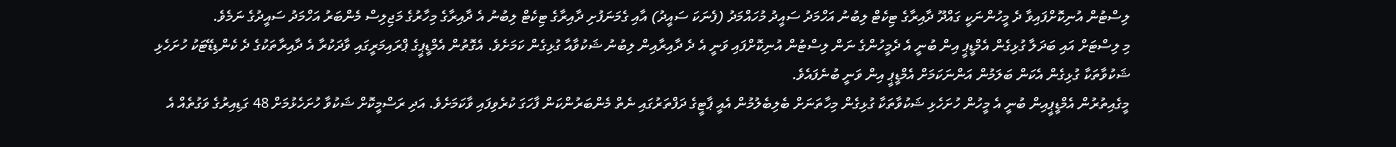ލިސްޓުން އުނިކޮށްފައިވާ ދެ މީހުންނަކީ ގައްދޫ ދާއިރާގެ ޓިކެޓް ލިބުނު އަހްމަދު ސައީދު މުހައްމަދު (ފެނަކަ ސައީދު) އާއި ގެމަނަފުށި ދާއިރާގެ ޓިކެޓް ލިބުނު އެ ދާއިރާގެ މިހާރުގެ މަޖިލިސް މެންބަރު އަހްމަދު ސައީދުގެ ނަމެވެ.
މި ލިސްޓަށް އައި ބަދަލާ ގުޅިގެން އެމްޑީޕީ އިން ބުނީ އެ ދެމީހުންގެ ނަން ލިސްޓުން އުނިކޮށްފައި ވަނީ އެ ދެ ދާއިރާއިން ލިބުނު ޝަކުވާއާ ގުޅިގެން ކަމަށެވެ. އެގޮތުން އެމްޑީޕީގެ ޕްރައިމަރީގައި ވާދަކުރާ އެ ދާއިރާތަކުގެ ދެ ކެންޑިޑޭޓަކު ހުށަހެޅި ޝަކުވާތަކާ ގުޅިގެން އެކަން ބަލަމުން އަންނަކަމަށް އެމްޑީޕީ އިން ވަނީ ބުނެފައެވެ.
މީގެއިތުރުން އެމްޑީޕީއިން ބުނީ އެ މީހުން ހުށަހެޅި ޝަކުވާތަކާ ގުޅިގެން މިހާތަނަށް ބެލިބެލުމުން އެއީ ޕާޓީގެ ދަފްތަރުގައި ނެތް މެންބަރުންކަން ފާހަގަ ކުރެވިފައި ވާކަމަށެވެ. އަދި ރަސްމީކޮށް ޝަކުވާ ހުށަހެޅުމަށް 48 ގަޑިއިރުގެ ވަގުތެއް އެ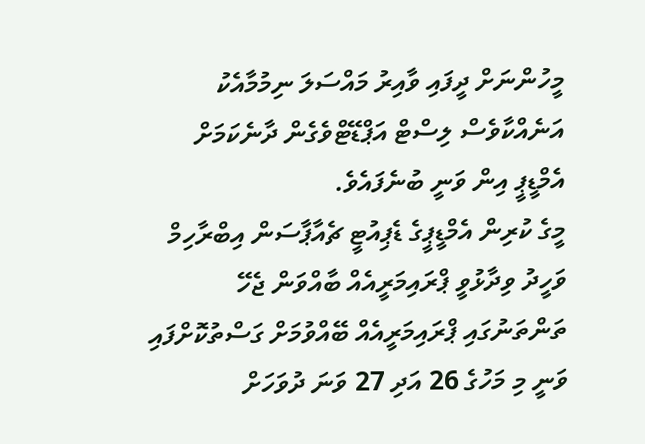މީހުންނަށް ދީފައި ވާއިރު މައްސަލަ ނިމުމާއެކު އަނެއްކާވެސް ލިސްޓް އަޕްޑޭޓްވެގެން ދާނެކަމަށް އެމްޑީޕީ އިން ވަނީ ބުނެފައެވެ.
މީގެ ކުރިން އެމްޑީޕީގެ ޑެޕިއުޓީ ޗެއާޕާސަން އިބްރާހިމް ވަހީދު ވިދާޅުވީ ޕްރައިމަރީއެއް ބާއްވަން ޖެހޭ ތަންތަނުގައި ޕްރައިމަރީއެއް ބޭއްވުމަށް ގަސްތުކޮށްފައި ވަނީ މި މަހުގެ 26 އަދި 27 ވަނަ ދުވަހަށް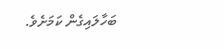ބަހާލައިގެން ކަމަށެވެ.